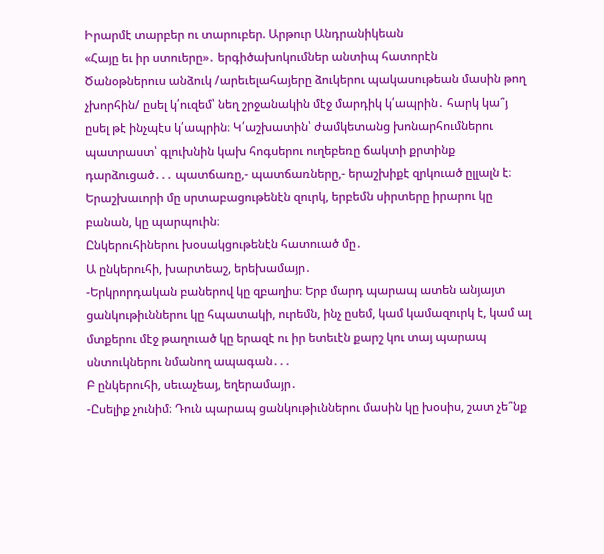Իրարմէ տարբեր ու տարուբեր. Արթուր Անդրանիկեան
«Հայը եւ իր ստուերը»․ երգիծախոկումներ անտիպ հատորէն
Ծանօթներուս անձուկ /արեւելահայերը ձուկերու պակասութեան մասին թող չխորհին/ ըսել կ՛ուզեմ՝ նեղ շրջանակին մէջ մարդիկ կ՛ապրին․ հարկ կա՞յ ըսել թէ ինչպէս կ՛ապրին։ Կ՛աշխատին՝ ժամկետանց խոնարհումներու պատրաստ՝ գլուխնին կախ հոգսերու ուղեբեռը ճակտի քրտինք դարձուցած․․․ պատճառը,- պատճառները,- երաշխիքէ զրկուած ըլլալն է։ Երաշխաւորի մը սրտաբացութենէն զուրկ, երբեմն սիրտերը իրարու կը բանան, կը պարպուին։
Ընկերուհիներու խօսակցութենէն հատուած մը․
Ա ընկերուհի, խարտեաշ, երեխամայր․
-Երկրորդական բաներով կը զբաղիս։ Երբ մարդ պարապ ատեն անյայտ ցանկութիւններու կը հպատակի, ուրեմն, ինչ ըսեմ, կամ կամազուրկ է, կամ ալ մտքերու մէջ թաղուած կը երազէ ու իր ետեւէն քարշ կու տայ պարապ սնտուկներու նմանող ապագան․․․
Բ ընկերուհի, սեւաչեայ, եղերամայր․
-Ըսելիք չունիմ։ Դուն պարապ ցանկութիւններու մասին կը խօսիս, շատ չե՞նք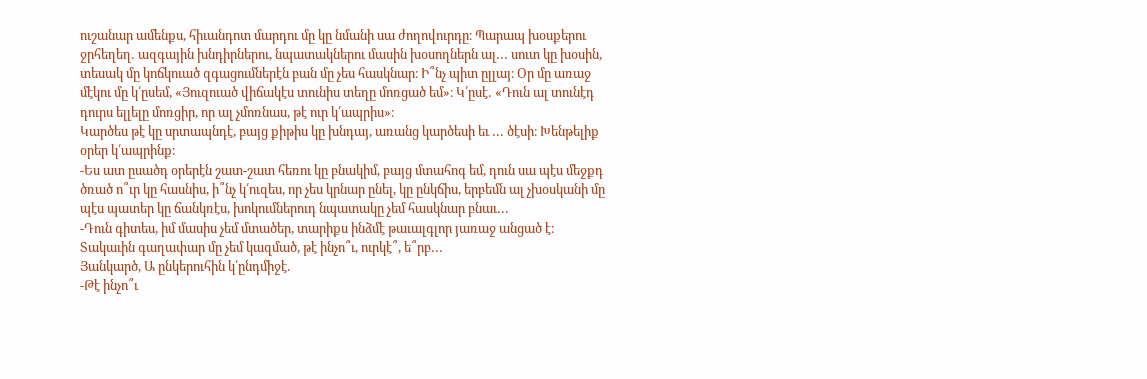ուշանար ամենքս, հիւանդոտ մարդու մը կը նմանի սա ժողովուրդը։ Պարապ խօսքերու ջրհեղեղ․ ազգային խնդիրներու, նպատակներու մասին խօսողներն ալ․․․ սուտ կը խօսին, տեսակ մը կոճկուած զգացումներէն բան մը չես հասկնար։ Ի՞նչ պիտ ըլլայ։ Օր մը առաջ մէկու մը կ՛ըսեմ, «Յուզուած վիճակէս տունիս տեղը մոռցած եմ»։ Կ՛ըսէ․ «Դուն ալ տունէդ դուրս ելլելը մոռցիր, որ ալ չմոռնաս, թէ ուր կ՛ապրիս»։
Կարծես թէ կը սրտապնդէ, բայց քիթիս կը խնդայ, առանց կարծեսի եւ ․․․ ծէսի։ Խենթելիք օրեր կ՛ապրինք։
-Ես ատ ըսածդ օրերէն շատ-շատ հեռու կը բնակիմ, բայց մտահոգ եմ, դուն սա պէս մեջքդ ծռած ո՞ւր կը հասնիս, ի՞նչ կ՛ուզես, որ չես կրնար ընել, կը ընկճիս, երբեմն ալ չխօսկանի մը պէս պատեր կը ճանկռէս, խոկումներուդ նպատակը չեմ հասկնար բնաւ․․․
-Դուն գիտես, իմ մասիս չեմ մտածեր, տարիքս ինձմէ թաւալգլոր յառաջ անցած է։ Տակաւին գաղափար մը չեմ կազմած, թէ ինչո՞ւ, ուրկէ՞, ե՞րբ․․․
Յանկարծ, Ա ընկերուհին կ՛ընդմիջէ․
-Թէ ինչո՞ւ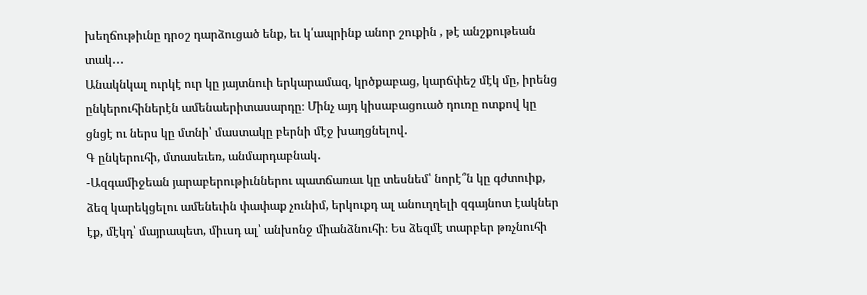խեղճութիւնը դրօշ դարձուցած ենք, եւ կ՛ապրինք անոր շուքին , թէ անշքութեան տակ․․․
Անակնկալ ուրկէ ուր կը յայտնուի երկարամազ, կրծքաբաց, կարճփեշ մէկ մը, իրենց ընկերուհիներէն ամենաերիտասարդը։ Մինչ այդ կիսաբացուած դուռը ոտքով կը ցնցէ ու ներս կը մտնի՝ մաստակը բերնի մէջ խաղցնելով․
Գ ընկերուհի, մտասեւեռ, անմարդաբնակ․
-Ազգամիջեան յարաբերութիւններու պատճառաւ կը տեսնեմ՝ նորէ՞ն կը գժտուիք, ձեզ կարեկցելու ամենեւին փափաք չունիմ, երկուքդ ալ անուղղելի զգայնոտ էակներ էք, մէկդ՝ մայրապետ, միւսդ ալ՝ անխոնջ միանձնուհի։ Ես ձեզմէ տարբեր թռչնուհի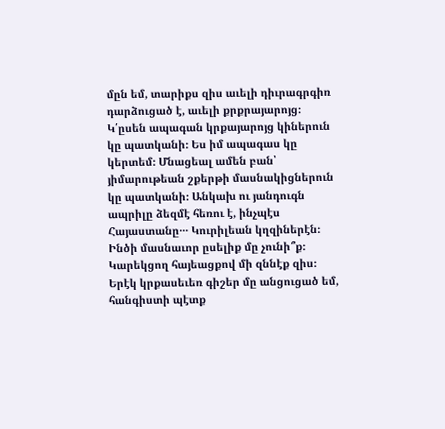մըն եմ, տարիքս զիս աւելի դիւրագրգիռ դարձուցած է, աւելի քրքրայարոյց։ Կ՛ըսեն ապագան կրքայարոյց կիներուն կը պատկանի։ Ես իմ ապագաս կը կերտեմ։ Մնացեալ ամեն բան՝ յիմարութեան շքերթի մասնակիցներուն կը պատկանի։ Անկախ ու յանդուգն ապրիլը ձեզմէ հեռու է, ինչպէս Հայաստանը․․․ Կուրիլեան կղզիներէն։ Ինծի մասնաւոր ըսելիք մը չունի՞ք։ Կարեկցող հայեացքով մի զննէք զիս։ Երէկ կրքասեւեռ գիշեր մը անցուցած եմ, հանգիստի պէտք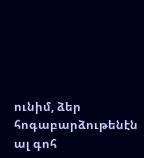ունիմ, ձեր հոգաբարձութենէն ալ գոհ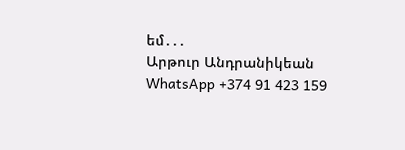եմ․․․
Արթուր Անդրանիկեան
WhatsApp +374 91 423 159